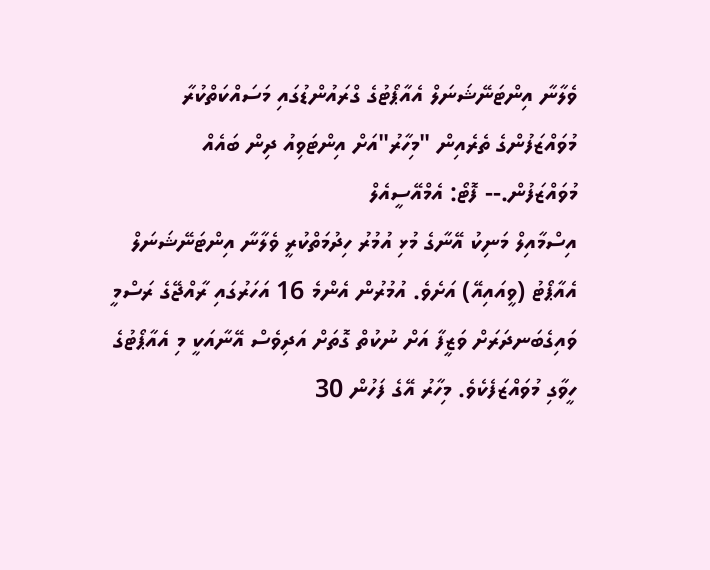ވެލާނާ އިންޓަނޭޝަނަލް އެއާޕޯޓުގެ ގްރައުންޑުގައި މަސައްކަތްކުރާ މުވައްޒަފުންގެ ތެރެއިން "މިހާރު"އަށް އިންޓަވިއު ދިން ބައެއް މުވައްޒަފުން.-- ފޮޓޯ: އެމްއޭސީއެލް
އިސްމާއިލް މަނިކު އޭނާގެ މުޅި އުމުރު ހިދުމަތްކުރީ ވެލާނާ އިންޓަނޭޝަނަލް އެއާޕޯޓު (ވީއައިއޭ) އަށެވެ. އުމުރުން އެންމެ 16 އަހަރުގައި ރާއްޖޭގެ ރަސްމީ ވައިގެބަނދަރަށް ވަޒީފާ އަށް ނުކުތް ގޮތަށް އަދިވެސް އޭނާއަކީ މި އެއާޕޯޓުގެ ހީވާގި މުވައްޒަފެކެވެ. މިހާރު އޭގެ ފަހުން 30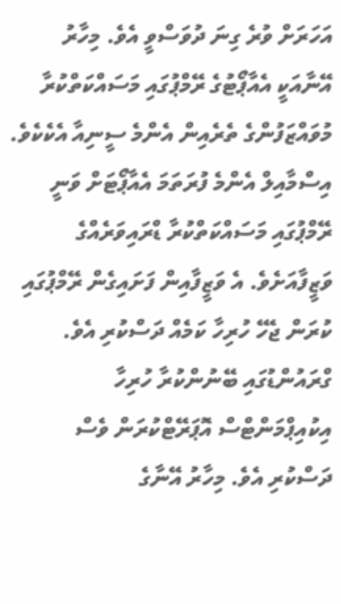އަހަރަށް ވުރެ ގިނަ ދުވަސްވީ އެވެ. މިހާރު އޭނާއަކީ އެއާޕޯޓުގެ ރޭމްޕުގައި މަސައްކަތްކުރާ މުވައްޒަފުންގެ ތެރެއިން އެންމެ ސީނިއާ އެކެކެވެ.
އިސްމާއިލް އެންމެ ފުރަތަމަ އެއާޕޯޓަށް ވަނީ ރޭމްޕުގައި މަސައްކަތްކުރާ ޑްރައިވަރެއްގެ ވަޒީފާއަށެވެ. އެ ވަޒީފާއިން ފަށައިގެން ރޭމްޕުގައި ކުރަން ޖެހޭ ހުރިހާ ކަމެއް ދަސްކުރި އެވެ. ގްރައުންޑުގައި ބޭނުންކުރާ ހުރިހާ އިކުއިޕްމަންޓްސް އޮޕަރޭޓްކުރަން ވެސް ދަސްކުރި އެވެ. މިހާރު އޭނާގެ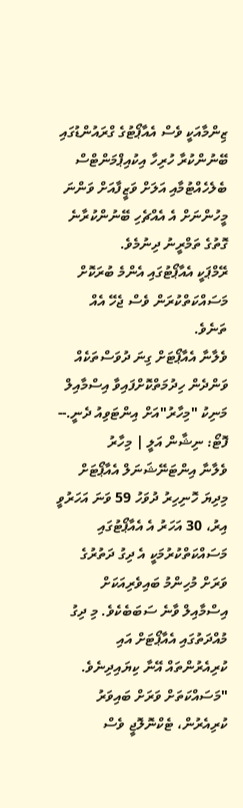ޒިންމާއަކީ ވެސް އެއާޕޯޓުގެ ގްރައުންޑުގައި ބޭނުންކުރާ ހުރިހާ އިކުއިޕްމަންޓްސް ބެލެހެއްޓުމާއި އަލަށް ވަޒީފާއަށް ވަންނަ މީހުންނަށް އެ އެއްޗެހި ބޭނުންކުރާނެ ގޮތުގެ ތަމްރީނު ދިނުމެވެ.
ރޭމްޕަކީ އެއާޕޯޓުގައި އެންމެ ބުރަކޮށް މަސައްކަތްކުރަން ވެސް ޖެހޭ އެއް ތަނެވެ.
ވެލާނާ އެއާޕޯޓަށް ގިނަ ދުވަސްތަކެއް ވަންދެން ހިދުމަތްކޮށްފައިވާ އިސްމާއިލް މަނިކު "މިހާރު"އަށް އިންޓަވިއު ދެނީ.-- ފޮޓޯ: ނިޝާން އަލީ | މިހާރު
ވެލާނާ އިންޓަނޭޝަނަލް އެއާޕޯޓަށް މިދިޔަ ހޮނިހިރު ދުވަހު 59 ވަނަ އަހަރުވީ އިރު، 30 އަހަރު އެ އެއާޕޯޓުގައި މަސައްކަތްކުރުމަކީ އެ ދިގު ދަތުރުގެ ވަރަށް މުހިންމު ބައިވެރިއަކަށް އިސްމާއިލް ވާނެ ސަބަބެކެވެ. މި ދިގު މުއްދަތުގައި އެއާޕޯޓަށް އައި ކުރިއެރުންތައް އޭނާ ކިޔައިދިނެވެ.
"މަސައްކަތަށް ވަރަށް ބައިވަރު ކުރިއެރުން، ޓެކްނޮލޮޖީ ވެސް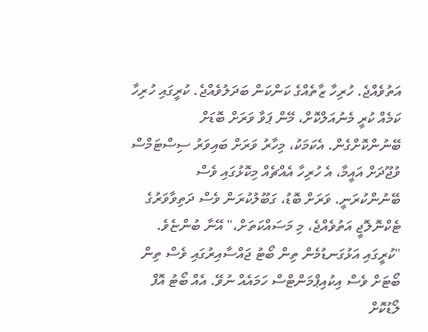އަތުވެއްޖެ. ހުރިހާ ޒާތެއްގެ ކަންކަން ބަދަލުވެއްޖެ. ކުރީގައި ހުރިހާ ކަމެއް ކުރީ މެނުއަލްކޮށް، މޭން ޕަވާ ވަރަށް ބޮޑަށް ބޭނުންކޮށްގެން. އެކަމަކު، މިހާރު ވަރަށް ބައިވަރު ސިސްޓަމްސް ވުޖޫދަށް އައީމާ، އެ ހުރިހާ އެއްޗެއް މިކޮޅުގައި ވެސް ބޭނުންކުރަނީ. ވަރަށް ބޮޑު، ގަބޫލުކުރަން ވެސް ދަތިވާވަރުގެ ޓެކްނޮލޮޖީ އަތުވެއްޖެ، މި މަސައްކަތަށް،" އޭނާ ބުންޏެވެ.
"ކުރީގައި އަޅުގަނޑުމެން ތިން ބޯޓު ޖައްސާއިރުގައި ވެސް ތިން ބޯޓަށް ވެސް އިކުއިޕްމަންޓްސް ހަމައެއް ނުވޭ. އެއް ބޯޓު އޮފް ލޯޑުކޮށް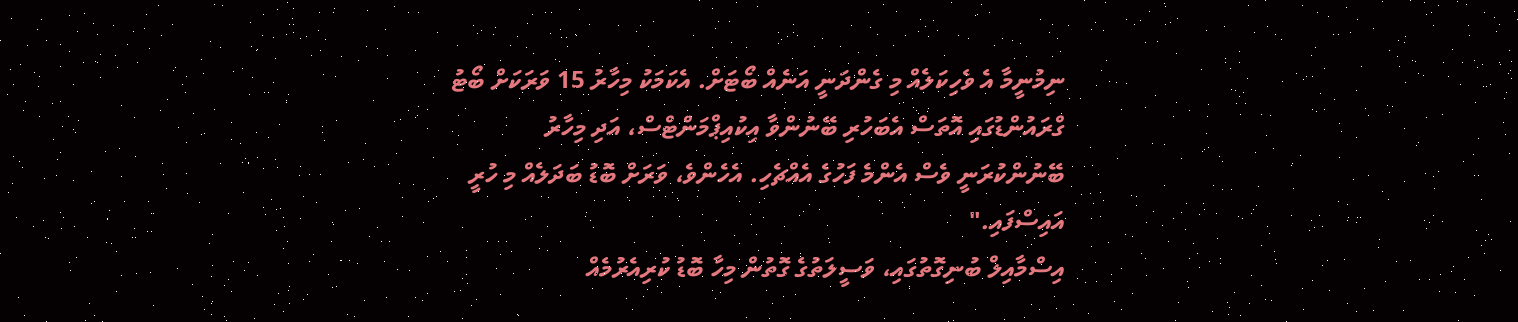ނިމުނީމާ އެ ވެހިކަލެއް މި ގެންދަނީ އަނެއް ބޯޓަށް. އެކަމަކު މިހާރު 15 ވަރަކަށް ބޯޓު ގްރައުންޑުގައި އޮތަސް އެބަހުރި ބޭނުންވާ އިކުއިޕްމަންޓްސް، އަދި މިހާރު ބޭނުންކުރަނީ ވެސް އެންމެ ފަހުގެ އެއްޗެހި. އެހެންވެ، ވަރަށް ބޮޑު ބަދަލެއް މި ހުރީ އައިސްފައި."
އިސްމާއިލް ބުނިގޮތުގައި، ވަސީލަތުގެ ގޮތުން މިހާ ބޮޑު ކުރިއެރުމެއް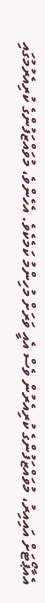އެއާޕޯޓަށް އައިއިރު، މުވައްޒަފުންގެ ކުރިއެރުން ވެސް އެއީ ވަރަށް މުހިންމު ކަމެކެވެ. އެހެންވެ، މުވައްޒަފުންގެ ކުރިއެރުމުގައި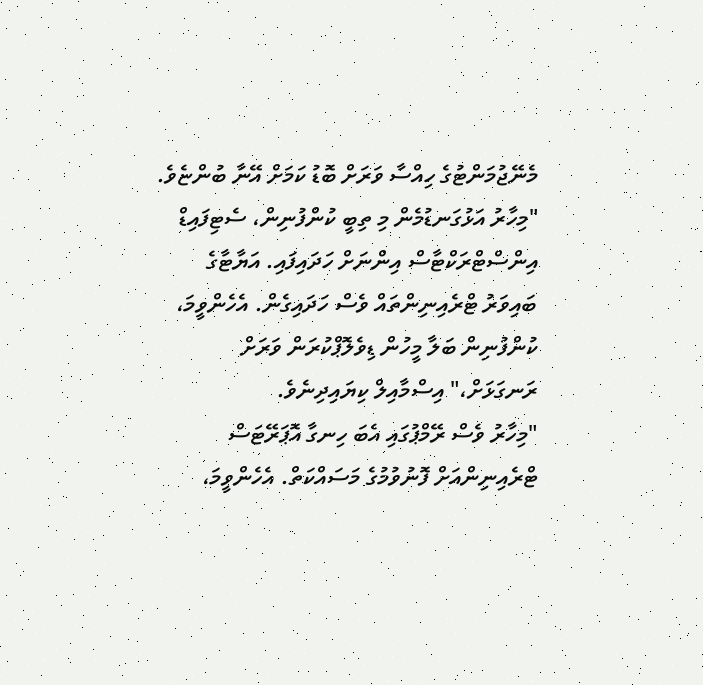މެނޭޖުމަންޓުގެ ހިއްސާ ވަރަށް ބޮޑު ކަމަށް އޭނާ ބުންޏެވެ.
"މިހާރު އަޅުގަނޑުމެން މި ތިބީ ކުންފުނިން، ސެޓިފައިޑް އިންސްޓްރަކްޓާސް އިންނަށް ހަދައިފައި. އަޔާޓާގެ ބައިވަރު ޓްރެއިނިންތައް ވެސް ހަދައިގެން. އެހެންވީމަ، ކުންފުނިން ބަލާ މީހުން ޑިވެލޮޕްކުރަން ވަރަށް ރަނގަޅަށް،" އިސްމާއިލް ކިޔައިދިނެވެ.
"މިހާރު ވެސް ރޭމްޕުގައި އެބަ ހިނގާ އޮޕަރޭޓަސް ޓްރެއިނިންއަށް ފޮނުވުމުގެ މަސައްކަތް. އެހެންވީމަ،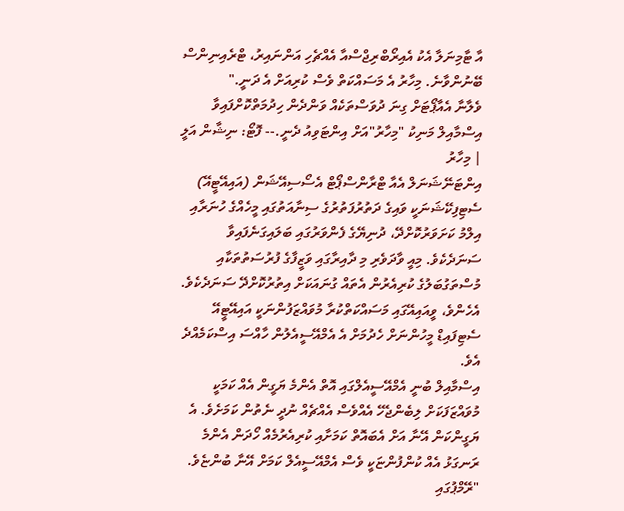އާ ޓާމިނަލާ އެކު އެއިރޯބްރިޖްސްއާ އެއްޗެހި އަންނައިރު، ޓްރެއިނިންސް ބޭނުންވާނެ. މިހާރު އެ މަސައްކަތް ވެސް ކުރިއަށް އެ ދަނީ."
ވެލާނާ އެއާޕޯޓަށް ގިނަ ދުވަސްތަކެއް ވަންދެން ހިދުމަތްކޮށްފައިވާ އިސްމާއިލް މަނިކު "މިހާރު"އަށް އިންޓަވިއު ދެނީ.-- ފޮޓޯ: ނިޝާން އަލީ | މިހާރު
އިންޓަނޭޝަނަލް އެއާ ޓްރާންސްޕޯޓް އެސޯސިއޭޝަން (އައިއޭޓީއޭ) ސެޓިފިކޭޝަނަކީ ވައިގެ ދަތުރުފަތުރުގެ ސިނާއަތުގައި މީހެއްގެ ހުނަރާއި އިލްމު ކަށަވަރުކޮށްދޭ، ދުނިޔޭގެ ފެންވަރުގައި ބަލައިގަނެފައިވާ ސަނަދެކެވެ. މިއީ ވާދަވެރި މި ދާއިރާގައި ވަޒީފާގެ ފުރުސަތުތަކާއި މުސްތަގުބަލުގެ ކުރިއެރުން އެތައް ގުނައަކަށް އިތުރުކޮށްދޭ ސަނަދެކެވެ. އެހެންވެ، ވީއައިއޭގައި މަސައްކަތްކުރާ މުވައްޒަފުންނަކީ އައިއޭޓީއޭ ސެޓިފައިޑް މީހުންނަށް ހެދުމަށް އެ އެމްއޭސީއެލުން ހާއްސަ އިސްކަމެއްދެ އެވެ.
އިސްމާއިލް ބުނީ އެމްއޭސީއެލްގައި އޮތް އެންމެ ޔަގީން އެއް ކަމަކީ މުވައްޒަފަކަށް ލިބެންޖެހޭ އެއްވެސް އެއްޗެއް ނުދީ ނެތުން ކަމަށެވެ. އެ ޔަގީންކަން އޭނާ އަށް އެބައޮތް ކަމަށާއި ކުރިއެރުމެއް ހޯދަން އެންމެ ރަނގަޅު އެއް ކުންފުންޏަކީ ވެސް އެމްއޭސީއެލް ކަމަށް އޭނާ ބުންޏެވެ.
"ރޭމްޕުގައި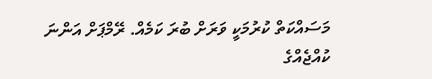މަސައްކަތް ކުރުމަކީ ވަރަށް ބުރަ ކަމެއް. ރޭމްޕަށް އަންނަ ކުއްޖެއްގެ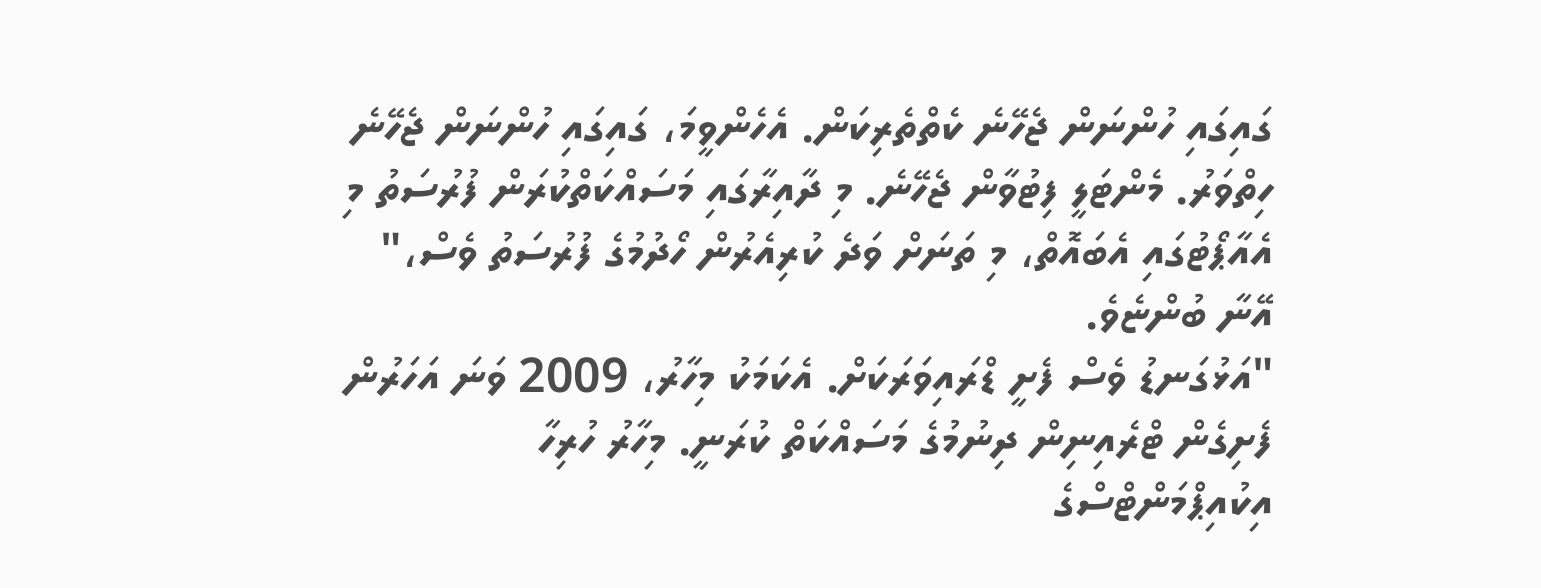ގައިގައި ހުންނަން ޖެހޭނެ ކެތްތެރިކަން. އެހެންވީމަ، ގައިގައި ހުންނަން ޖެހޭނެ ހިތްވަރު. މެންޓަލީ ފިޓުވާން ޖެހޭނެ. މި ދާއިރާގައި މަސައްކަތްކުރަން ފުރުސަތު މި އެއާޕޯޓުގައި އެބައޮތް، މި ތަނަށް ވަދެ ކުރިއެރުން ހޯދުމުގެ ފުރުސަތު ވެސް،" އޭނާ ބުންޏެވެ.
"އަޅުގަނޑު ވެސް ފެށީ ޑްރައިވަރަކަށް. އެކަމަކު މިހާރު، 2009 ވަނަ އަހަރުން ފެށިގެން ޓްރެއިނިން ދިނުމުގެ މަސައްކަތް ކުރަނީ. މިހާރު ހުރިހާ އިކުއިޕްމަންޓްސްގެ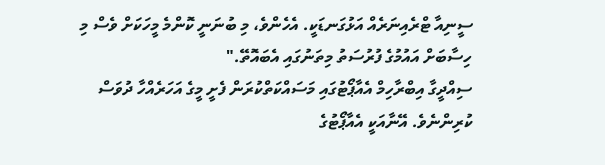ސީނިއާ ޓްރެއިނަރެއް އަޅުގަނޑަކީ. އެހެންވެ، މި ބުނަނީ ކޮންމެ މީހަކަށް ވެސް މި ހިސާބަށް އައުމުގެ ފުރުސަތު މިތަނުގައި އެބައޮތޭ."
ސިއްދީގާ އިބްރާހިމް އެއާޕޯޓުގައި މަސައްކަތްކުރަން ފެށީ މީގެ އަހަރެއްހާ ދުވަސް ކުރިންނެވެ. އޭނާއަކީ އެއާޕޯޓުގެ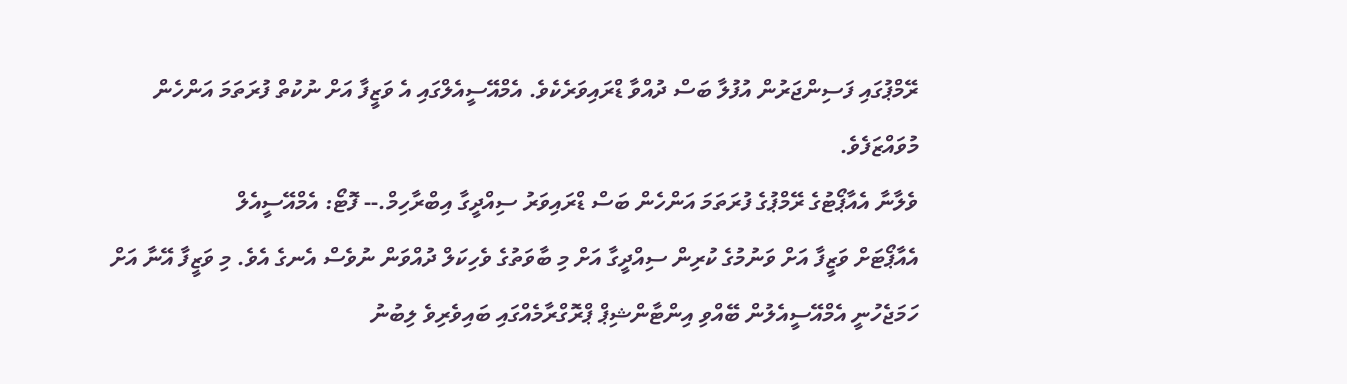ރޭމްޕުގައި ފަސިންޖަރުން އުފުލާ ބަސް ދުއްވާ ޑްރައިވަރެކެވެ. އެމްއޭސީއެލްގައި އެ ވަޒީފާ އަށް ނުކުތް ފުރަތަމަ އަންހެން މުވައްޒަފެވެ.
ވެލާނާ އެއާޕޯޓުގެ ރޭމްޕުގެ ފުރަތަމަ އަންހެން ބަސް ޑްރައިވަރު ސިއްދީގާ އިބްރާހިމް.-- ފޮޓޯ: އެމްއޭސީއެލް
އެއާޕޯޓަށް ވަޒީފާ އަށް ވަނުމުގެ ކުރިން ސިއްދީގާ އަށް މި ބާވަތުގެ ވެހިކަލް ދުއްވަން ނުވެސް އެނގެ އެވެ. މި ވަޒީފާ އޭނާ އަށް ހަމަޖެހުނީ އެމްއޭސީއެލުން ބޭއްވި އިންޓާންޝިޕް ޕްރޮގްރާމެއްގައި ބައިވެރިވެ ލިބުނު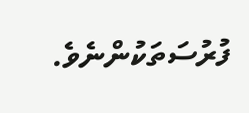ފުރުސަތަކުންނެވެ.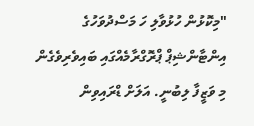"މިކޮޅުން ހުޅުވާލި ހަ މަސްދުވަހުގެ އިންޓާންޝިޕް ޕްރޮގްރާމެއްގައި ބައިވެރިވެގެން މި ވަޒީފާ ލިބުނީ. އަލަށް ޑްރައިވިން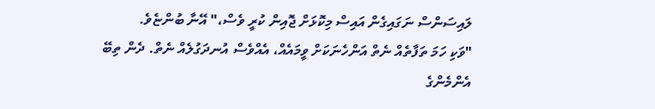ލައިސަންސް ނަގައިގެން އައިސް މިކޮޅަށް ޖޮއިން ކުރީ ވެސް،" އޭނާ ބުންޏެވެ.
"ވަކި ހަމަ ތަފާތެއް ނެތް އަންހެނަކަށް ވީމައެއް، އެއްވެސް އުނދަގުލެއް ނެތް. ދެން ތިބޭ އެންމެންގެ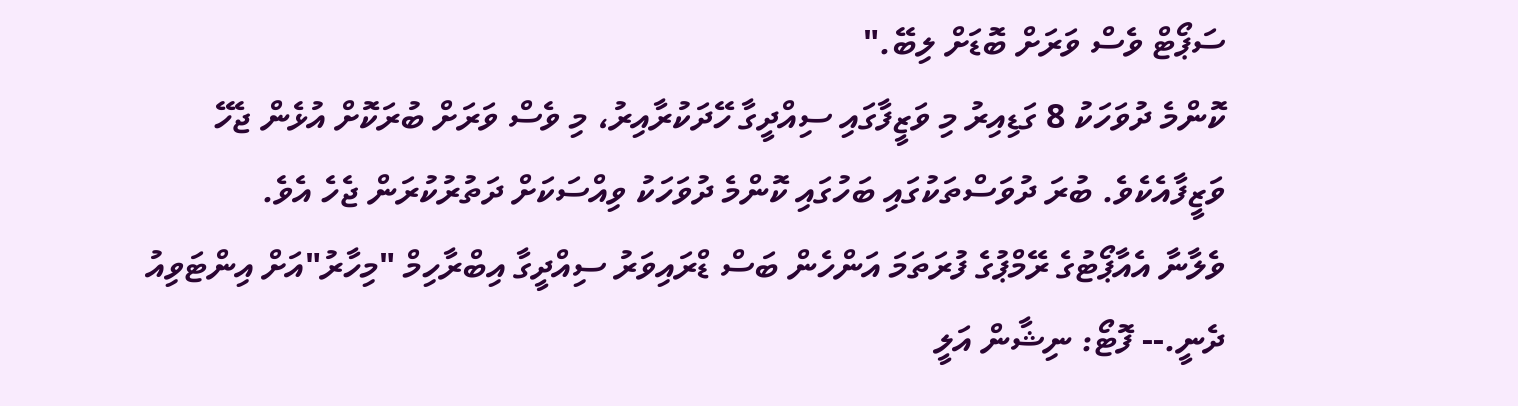ސަޕޯޓް ވެސް ވަރަށް ބޮޑަށް ލިބޭ."
ކޮންމެ ދުވަހަކު 8 ގަޑިއިރު މި ވަޒީފާގައި ސިއްދީގާ ހޭދަކުރާއިރު، މި ވެސް ވަރަށް ބުރަކޮށް އުޅެން ޖެހޭ ވަޒީފާއެކެވެ. ބުރަ ދުވަސްތަކުގައި ބަހުގައި ކޮންމެ ދުވަހަކު ވިއްސަކަށް ދަތުރުކުރަން ޖެހެ އެވެ.
ވެލާނާ އެއާޕޯޓުގެ ރޭމްޕުގެ ފުރަތަމަ އަންހެން ބަސް ޑްރައިވަރު ސިއްދީގާ އިބްރާހިމް "މިހާރު"އަށް އިންޓަވިއު ދެނީ.-- ފޮޓޯ: ނިޝާން އަލީ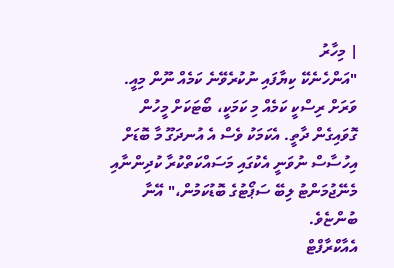| މިހާރު
"އަންހެނެކޭ ކިޔާފައި ނުކުރެވޭނެ ކަމެއް ނޫން މިއީ. ވަރަށް ރިސްކީ ކަމެއް މި ކަމަކީ، ބޯޓަކަށް މީހުން ގޮވައިގެން ދާތީ. އެކަމަކު ވެސް އެ އުނދަގޫ މާ ބޮޑަށް އިހުސާސް ނުވަނީ އެކުގައި މަސައްކަތްކުރާ ކުދިންނާއި މެނޭޖުމަންޓު ލިބޭ ސަޕޯޓުގެ ބޮޑުކަމުން،" އޭނާ ބުންޏެވެ.
އެއާކްރާފްޓް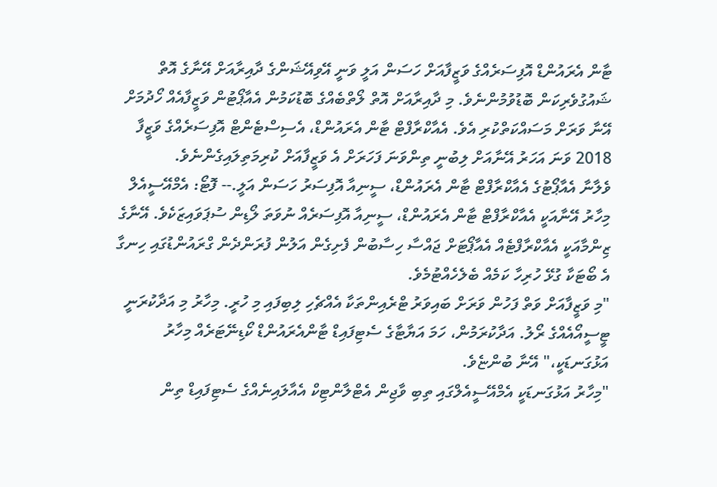ޓާން އެރައުންޑް އޮފިސަރެއްގެ ވަޒީފާއަށް ހަސަން އަލީ ވަނީ އޭވިއޭޝަންގެ ދާއިރާއަށް އޭނާގެ އޮތް ޝައުގުވެރިކަން ބޮޑުވުމުންނެވެ. މި ދާއިރާއަށް އޮތް ލޯތްބެއްގެ ބޮޑުކަމުން އެއާޕޯޓުން ވަޒީފާއެއް ހޯދުމަށް އޭނާ ވަރަށް މަސައްކަތްކުރި އެވެ. އެއާކްރާފްޓް ޓާން އެރައުންޑް، އެސިސްޓެންޓް އޮފިސަރެއްގެ ވަޒީފާ 2018 ވަނަ އަހަރު އޭނާއަށް ލިބުނީ ތިންވަނަ ފަހަރަށް އެ ވަޒީފާއަށް ކުރިމަތިލައިގެންނެވެ.
ވެލާނާ އެއާޕޯޓުގެ އެއާކްރާފްޓް ޓާން އެރައުންޑް، ސީނިއާ އޮފިސަރު ހަސަން އަލީ.-- ފޮޓޯ: އެމްއޭސީއެލް
މިހާރު އޭނާއަކީ އެއާކްރާފްޓް ޓާން އެރައުންޑް، ސީނިއާ އޮފިސަރެއް ނުވަތަ ލޯޑިން ސުޕަވައިޒަކެވެ. އޭނާގެ ޒިންމާއަކީ އެއާކްރާފްޓެއް އެއާޕޯޓަށް ޖައްސާ ހިސާބުން ފެށިގެން އަލުން ފުރަންދެން ގްރައުންޑުގައި ހިނގާ އެ ބޯޓަކާ ގުޅޭ ހުރިހާ ކަމެއް ބެލެހެއްޓުމެވެ.
"މި ވަޒީފާއަށް ވަތް ފަހުން ވަރަށް ބައިވަރު ޓްރެއިންތަކާ އެއްޗެހި ލިބިފައި މި ހުރީ. މިހާރު މި އަދާކުރަނީ ޓީސީއޯއެއްގެ ރޯލު. އަދާކުރަމުން، ހަމަ އަޔާޓާގެ ސެޓިފައިޑް ޓާންއެރައުންޑް ކޯޑިނޭޓަރެއް މިހާރު އަޅުގަނޑަކީ،" އޭނާ ބުންޏެވެ.
"މިހާރު އަޅުގަނޑަކީ އެމްއޭސީއެލްގައި ތިބި ވާޖިން އެޓްލާންޓިކް އެއާލައިނެއްގެ ސެޓިފައިޑް ތިން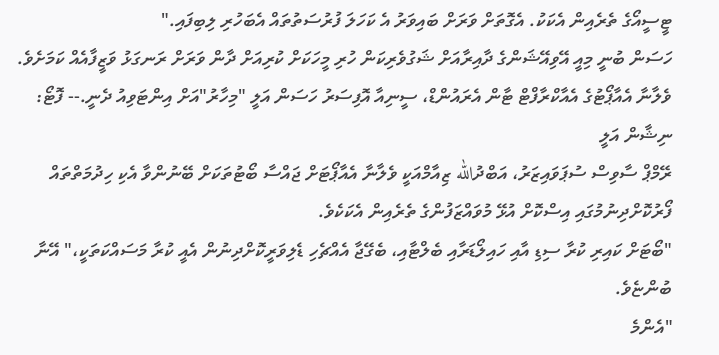ޓީސީއޯގެ ތެރެއިން އެކަކު. އެގޮތަށް ވަރަށް ބައިވަރު އެ ކަހަލަ ފުރުސަތުތައް އެބަހުރި ލިބިފައި."
ހަސަން ބުނީ މިއީ އޭވިއޭޝަންގެ ދާއިރާއަށް ޝަގުވެރިކަން ހުރި މީހަކަށް ކުރިއަށް ދާން ވަރަށް ރަނގަޅު ވަޒީފާއެއް ކަމަށެވެ.
ވެލާނާ އެއާޕޯޓުގެ އެއާކްރާފްޓް ޓާން އެރައުންޑް، ސީނިއާ އޮފިސަރު ހަސަން އަލީ "މިހާރު"އަށް އިންޓަވިއު ދެނީ.-- ފޮޓޯ: ނިޝާން އަލީ
ރޭމްޕް ސާވިސް ސުޕަވައިޒަރު، އަބްދުالله ޒިއާމްއަކީ ވެލާނާ އެއާޕޯޓަށް ޖައްސާ ބޯޓުތަކަށް ބޭނުންވާ އެކި ހިދުމަތްތައް ފޯރުކޮށްދިނުމުގައި އިސްކޮށް އުޅޭ މުވައްޒަފުންގެ ތެރެއިން އެކަކެވެ.
"ބޯޓަށް ކައިރި ކުރާ ސިޑި އާއި ހައިލޯޑަރާއި ބެލްޓާއި، ބެގޭޖާ އެއްޗެހި ޑެލިވަރީކޮށްދިނުން އެއީ ކުރާ މަސައްކަތަކީ،" އޭނާ ބުންޏެވެ.
"އެންމެ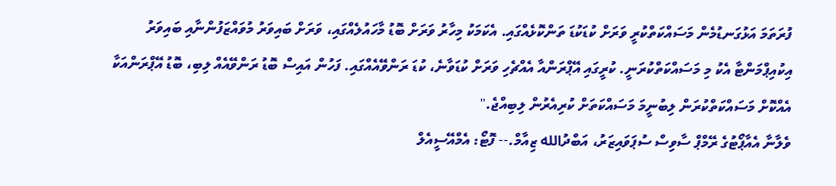ފުރަތަމަ އަޅުގަނޑުމެން މަސައްކަތްކުރީ ވަރަށް ކުޑަކުޑަ ތަންކޮޅެއްގައި. އެކަމަކު މިހާރު ވަރަށް ބޮޑު މާހައުލެއްގައި، ވަރަށް ބައިވަރު މުވައްޒަފުންނާއި ބައިވަރު އިކުއިޕްމަންޓާ އެކު މި މަސައްކަތްކުރަނީ. ކުރީގައި އޭޕްރަންއާ އެއްޗެހި ވަރަށް ކުޑަވާނެ، ކުޑަ ރަންވޭއެއްގައި. ފަހުން އައިސް ބޮޑު ރަންވޭއެއް ލިބި، ބޮޑު އޭޕްރަންއަކާ އެއްކޮށް މަސައްކަތްކުރަން ލިބުނީމަ މަސައްކަތަށް ކުރިއެރުން ލިބިއްޖެ."
ވެލާނާ އެއާޕޯޓުގެ ރޭމްޕް ސާވިސް ސުޕަވައިޒަރު، އަބްދުالله ޒިއާމް.-- ފޮޓޯ: އެމްއޭސީއެލް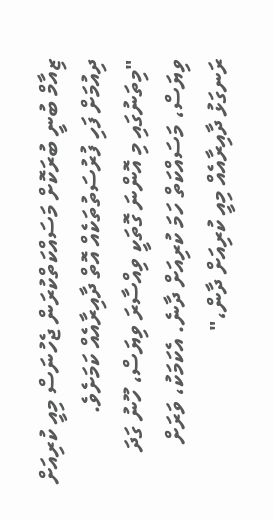ޒިއާމް ބުނީ ބުރަކޮށް މަސައްކަތްކުރަން ޖެހުނަސް މިއީ ކުރިއަށް ދިއުމަށް ފަހި ފުރުސަތުތަކެއް އޮތް ދާއިރާއެއް ކަމަށެވެ.
"މިތަނުގައި މި އޮންނަ ގޮތަކީ ވިއްސާރަ ވިޔަސް، ހޫނު ގަދަ ވިޔަސް، މަސައްކަތް ހަމަ ކުރިއަށް ދާނެ. އެކަމަކު، ވަރަށް ރަނގަޅު ދާއިރާއެއް މިއީ ކުރިއަށް ދާން،"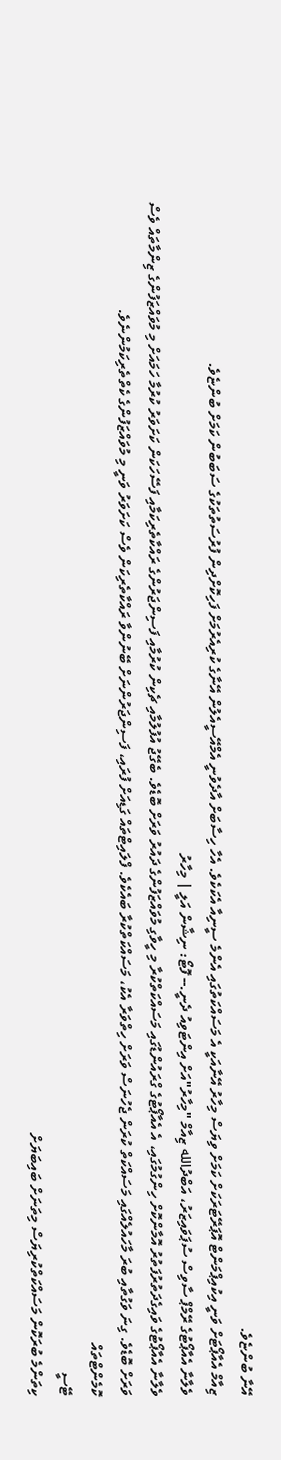އޭނާ ބުންޏެވެ.
ޒިއާމް އެއާޕޯޓަށް ވަނީ އިކުއިޕްމަންޓް އޮޕަރޭޓަރަކަށް ކަމަށް ވިޔަސް މިހާރު އޭނާއަކީ އެ މަސައްކަތުގައި އެންމެ ސީނިއާ އެކަކެވެ. އެހާ ހިސާބަށް އާދެވުނީ އެމްއޭސީއެލުން އޭނާގެ ކުރިއެރުމަށް ފަހިކޮށްދިން ފުރުސަތުތަކުގެ ސަބަބުން ކަމަށް ބުންޏެވެ.
ވެލާނާ އެއާޕޯޓުގެ ރޭމްޕް ސާވިސް ސުޕަވައިޒަރު، އަބްދުالله ޒިއާމް "މިހާރު"އަށް އިންޓަވިއު ދެނީ.-- ފޮޓޯ: ނިޝާން އަލީ | މިހާރު
ވެލާނާ އެއާޕޯޓުގެ ވައިގެދަތުރުފަތުރު އޮމާންކޮށް ހިންގުމުގައި، އެ އެއާޕޯޓުގެ ގްރައުންޑުގައި މަސައްކަތްކުރާ މި ހީވާގި މުވައްޒަފުންގެ ދައުރު ވަރަށް ބޮޑެވެ. ބެގޭޖު އުފުލުމާއި ޗެކިން ކުރުމާއި ފަސިންޖަރުންގެ ރައްކާތެރިކަމާއި ފަސޭހަކަން ކަށަވަރު ކުރުމާ ހަމައަށް މި މުވައްޒަފުންގެ ޒިންމާތައް ވެސް ވަރަށް ބޮޑެވެ. ގިނަ ވަގުތާއި ބުރަ މާހައުލެއްގައި މަސައްކަތް ކުރަން ޖެހުނަސް ވަރަށް ހިތްވަރާ އެކު، މަސައްކަތްކުރާ ބައެކެވެ. ފްލައިޓްތައް ގަޑިއަށް ފުރައި، ފަސިންޖަރުންނަށް ބޭނުންވާ ރައްކާތެރިކަން ވެސް ކަށަވަރު ވަނީ މި މުވައްޒަފުންގެ ކެތްތެރިކަމުންނެވެ.
ކޮމެންޓްތައް
ޓޭސީ
ކިތަންމެ ބުރަކޮން މަސައްކަތްކުރިޔަސް މިތަނަށް ބައިބަޔަށް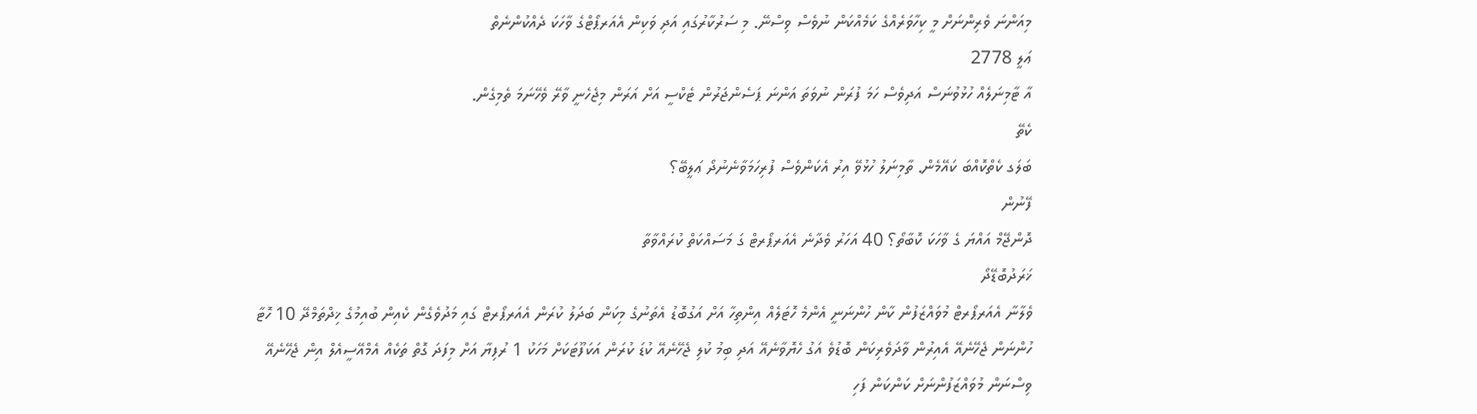މިއަންނަ ވެރިންނަށް މީ ކިހާވަރެއްގެ ކަމެއްކަން ނުވެސް ވިސްނޭ. މި ސަރުކާރުގައި އަދި ވަކިން އެއަރޕޯޓްގެ ވާހަކަ ދެއްކުންނެތް
ޢަލީ 2778
އާ ޓާމިނަލެއް ހުޅުވުނަސް އަދިވެސް ހަމަ ފުރަން ނުވަތަ އަންނަ ޕަސެންޖަރުން ޓެކްސީ އަށް އަރަން މިޖެހެނީ ވާރޭ ވެހޭނަމަ ތެމިގެން.
ކެތޭ
ބަލަގ ކެތްކޮއްބަ ކައޭމެން. ތާމިނަލު ހުޅުވޭ އިރު އެކަންވެސް ފުރިހަމަވާނެނުދޯ ޢަލީބޭ؟
ފޭނުން
ދޮންޖޭމް އައްޔަ ގެ ވާހަކަ ކޮބާތޯ؟ 40 އަހަރު ވެދާނެ އެއަރޕޯރޓް ގަ މަސައްކަތް ކުރައްވާތާ
ޚަރަދުބޮޑޭދޯ
ވެލާނާ އެއަރޕޯރޓް މުވައްޒަފުން ކާން ހުންނަނީ އެންމެ ހޮޓަލެއް އިންތިހާ އަށް އަގުބޮޑު އެތަނުގެ މިކަން ބަދަލު ކުރަން އެއަރޕޯރޓް ގައި މަދުވެގެން ކެއިން ބުއިމުގެ ޚިދްތަމްދޭ 10 ހޮޓާ ހުންނަން ޖެހޭނެއޭ އެއިރުން ވާދަވެރިކަން ބޮޑުވެ އަގު ހެޔޮވާނެއޭ އަދި ބިމު ކުލި ޖެހޭނެއޭ ކުޑަ ކުރަން އަކަފޫޓަކަށް މަހަކު 1 ރުފިޔާ އަށް މިފަދަ ގޮތް ތަކެއް އެމްއޭސީއެލް އިން ޖެހޭނެއޭ ވިސްނަން މުވައްޒަފުންނަށް ކަންކަން ފަހި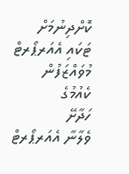ކޮށްދިނުމަށް ޓަކައި އެއަރޕޯރޓް މުވައްޒަފުން ކެއުމުގެ
ހަދާށޭ
ވެލާނާ އެއަރޕޯރޓް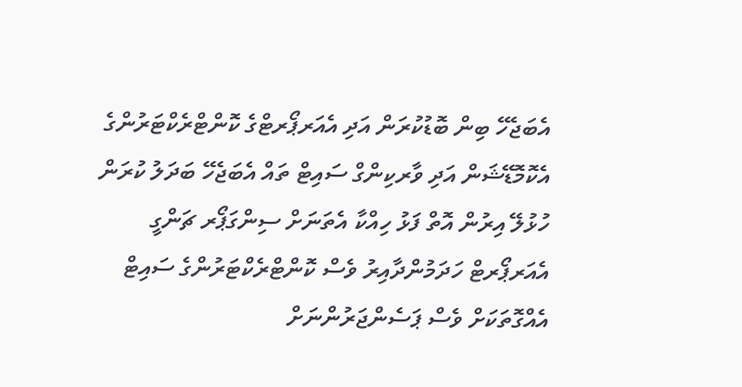އެބަޖެހޭ ބިން ބޮޑުކުރަން އަދި އެއަރޕޯރޓްގެ ކޮންޓްރެކްޓަރުންގެ އެކޮމޮޑޭޝަން އަދި ވާރކިންގް ސައިޓް ތައް އެބަޖެހޭ ބަދަލު ކުރަން ހުޅުލޭ އިރުން އޮތް ފަޅު ހިއްކާ އެތަނަށް ސިންގަޕޯރ ޗަންގީ އެއަރޕޯރޓް ހަދަމުންދާއިރު ވެސް ކޮންޓްރެކްޓަރުންގެ ސައިޓް އެއްގޮތަކަށް ވެސް ޕަސެންޖަރުންނަށް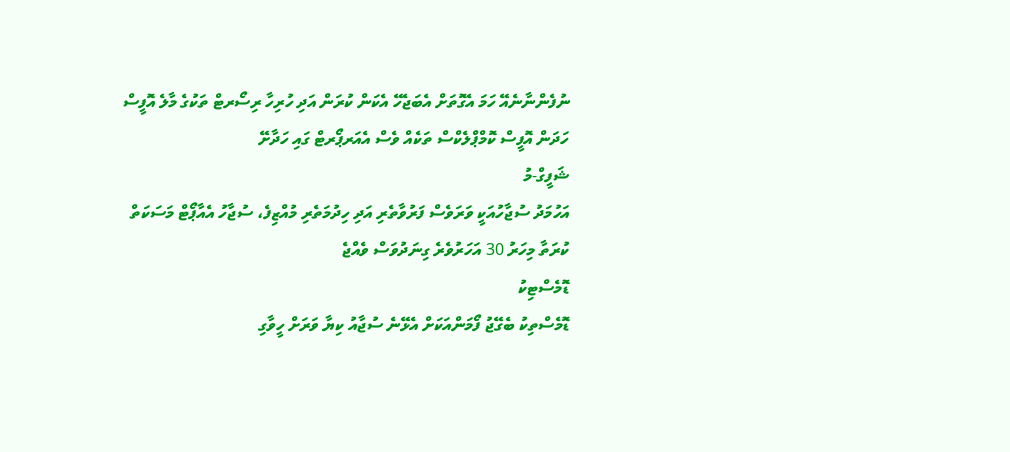ނުފެންނާނެއޭ ހަމަ އެގޮތަށް އެބަޖެހޭ އެކަން ކުރަން އަދި ހުރިހާ ރިސޯރޓް ތަކުގެ މާލެ އޮފީސް ހަދަން އޮފީސް ކޮމްޕްލެކްސް ތަކެއް ވެސް އެއަރޕޯރޓް ގައި ހަދާށޭ
ޝަފީގް-މު
އަހުމަދު ސުޖާހުއަކީ ވަރަވެސް ފަރުވާތެރި އަދި ހިދުމަތެރި މުއްޒިފެ، ސުޖާހު އެއާޕޯޓް މަސަކަތް ކުރަތާ މިހަރު 30 އަހަރުވެރެ ގިނަދުވަސް ވެއްޖެ
ޑޮމެސްޓިކު
ޑޮމެސްތިކު ބެގޭޖު ފޯމަންއަކަށް އެޅޭނެ ސުޖާއު ކިޔާ ވަރަށް ހީވާގި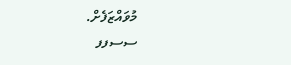މުވައްޒަފެށް.
ސސފފ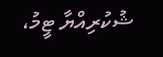ޝުކުރިއްޔާ ޓީމު،